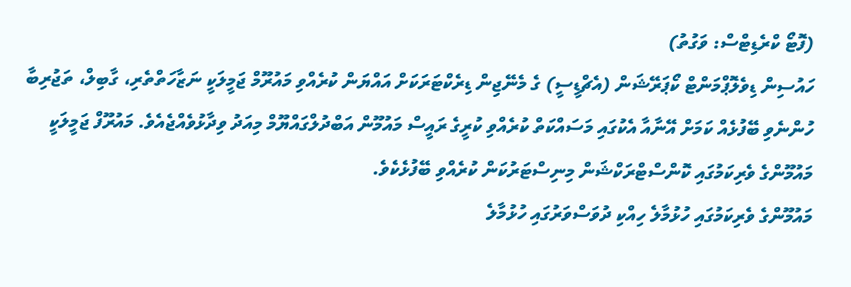(ފޮޓޯ ކްރެޑިޓްސް: ވަގުތު)
ހައުސިން ޑިވެލޮޕްމަންޓް ކޯޕަރޭޝަން (އެޗްޑީސީ) ގެ މެނޭޖިން ޑިރެކްޓަރަކަށް އައްޔަން ކުރެއްވި މައުރޫމް ޖަމީލަކީ ނަޒާހަތްތެރި، ގާބިލް، ތަޖުރިބާ ހުންނެވި ބޭފުޅެއް ކަމަށް އޭނާއާ އެކުގައި މަސައްކަތް ކުރެއްވި ކުރީގެ ރައީސް މައުމޫން އަބްދުލްގައްޔޫމް މިއަދު ވިދާޅުވެއްޖެއެވެ. މައުރޫފް ޖަމީލަކީ މައުމޫންގެ ވެރިކަމުގައި ކޮންސްޓްރަކްޝަން މިނިސްޓަރުކަން ކުރެއްވި ބޭފުޅެކެވެ.
މައުމޫންގެ ވެރިކަމުގައި ހުޅުމާލެ ހިއްކި ދުވަސްވަރުގައި ހުޅުމާލެ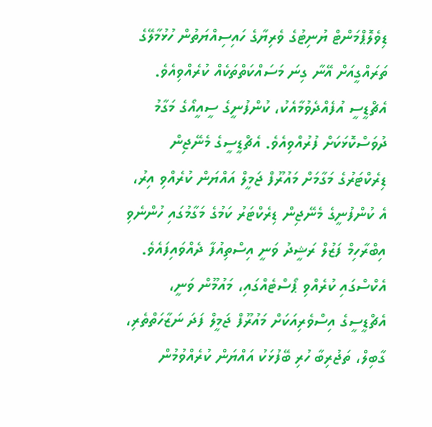ޑިވެލޮޕްމަންޓް ޔުނިޓުގެ ވެރިޔާގެ ހައިސިއްޔަތުން ހުޅުމާލޭގެ ތަރައްގީއަށް އޭނާ ގިނަ މަސައްކަތްތަކެއް ކުރެއްވިއެވެ. އެޗްޑީސީ އުފެއްދެވުމާއެކު، ކުންފުނީގެ ސީއީއޯގެ މަގާމު ދުވަސްކޮޅަކަށް ފުރުއްވިއެވެ. އެޗްޑީސީގެ މެނޭޖިން ޑިރެކްޓަރުގެ މަގާމަށް މައުރޫފް ޖަމީލް އައްޔަން ކުރެއްވި އިރު، އެ ކުންފުނީގެ މެނޭޖިން ޑިރެކްޓަރު ކަމުގެ މަގާމުގައި ހުންނެވި އިބްރާހިމް ފަޒުލް ރަޝީދު ވަނީ އިސްތިއުފާ ދެއްވައިފައެވެ.
އެކްސްގައި ކުރެއްވި ޕޯސްޓެއްގައި، މައުމޫން ވަނީ، އެޗްޑީސީގެ އިސްވެރިއަކަށް މައުރޫފް ޖަމީލް ފަދަ ނަޒާހަތްތެރި، ގާބިލް، ތަޖުރިބާ ހުރި ބޭފުޅަކު އައްޔަން ކުރެއްވުމުން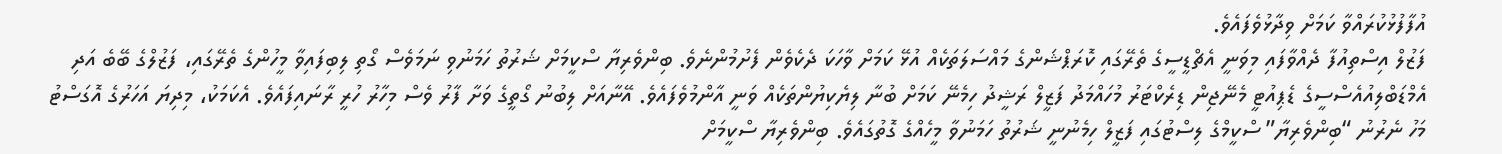އުފާފުޅުކުރައްވާ ކަމަށް ވިދާޅުވެފައެވެ.
ފަޒުލް އިސްތިއުފާ ދެއްވާފައި މިވަނީ އެޗްޑީސީގެ ތެރޭގައި ކޮރަޕްޝަންގެ މައްސަލަތަކެއް އުޅޭ ކަމަށް ވާހަކަ ދެކެވެން ފެށުމުންނެވެ. ބިންވެރިޔާ ސްކީމަށް ޝަރުތު ހަމަނުވި ނަމަވެސް ގޯތި ލިބިފައިވާ މީހުންގެ ތެރޭގައި، ފަޒުލްގެ ބޭބެ އަދި އެމްޑަބްލިއުއެސްސީގެ ޑެޕިއުޓީ މެނޭޖިން ޑިރެކްޓަރު މުހައްމަދު ފަޒީލް ރަޝީދު ހިމެނޭ ކަމަށް ބުނާ ލިޔެކިޔުންތަކެއް ވަނީ އާންމުވެފައެވެ. އޭނާއަށް ލިބުނު ގޯތީގެ ވަށާ ފާރު ވެސް މިހާރު ހުރީ ރާނައިފައެވެ. އެކަމަކު، މިދިޔަ އަހަރުގެ އޮގަސްޓު މަހު ނެރުނު “ބިންވެރިޔާ” ސްކީމްގެ ލިސްޓުގައި ފަޒީލް ހިމެނުނީ ޝަރުތު ހަމަނުވާ މީހެއްގެ ގޮތުގައެވެ. ބިންވެރިޔާ ސްކީމަށް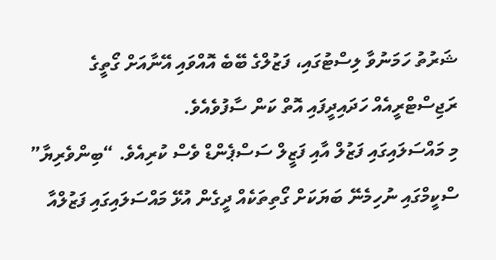ޝަރުތު ހަމަނުވާ ލިސްޓުގައި، ފަޒުލްގެ ބޭބެ އޮއްވައި އޭނާއަށް ގޯތީގެ ރަޖިސްޓްރީއެއް ހަދައިދީފައި އޮތް ކަން ސާފުވެއެވެ.
މި މައްސަލައިގައި ފަޒުލް އާއި ފަޒީލް ސަސްޕެންޑް ވެސް ކުރިއެވެ. “ބިންވެރިޔާ” ސްކީމްގައި ނުހިމެނޭ ބަޔަކަށް ގޯތިތަކެއް ދީގެން އުޅޭ މައްސަލައިގައި ފަޒުލްއާ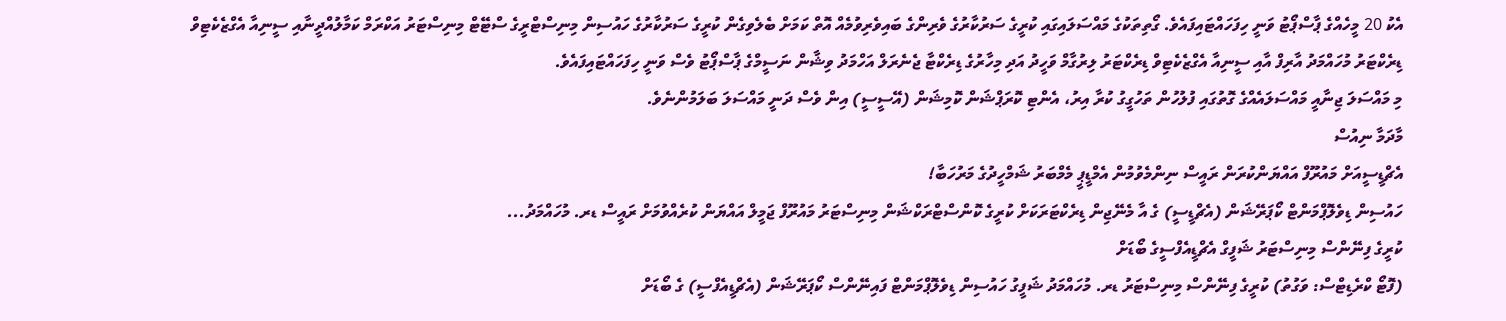އެކު 20 މީހެއްގެ ޕާސްޕޯޓު ވަނީ ހިފަހައްޓައިފައެވެ. ގޯތިތަކުގެ މައްސަލައިގައި ކުރީގެ ސަރުކާރުގެ ވެރިންގެ ބައިވެރިވުމެއް އޮތް ކަމަށް ބެލެވިގެން ކުރީގެ ސަރުކާރުގެ ހައުސިން މިނިސްޓްރީގެ ސްޓޭޓް މިނިސްޓަރު އަކްރަމް ކަމާލުއްދީނާއި ސީނިއާ އެގްޒެކެޓިވް ޑިރެކްޓަރު މުހައްމަދު އާރިފް އާއި ސީނިއާ އެގްޒެކެޓިވް ޑިރެކްޓަރު ލިރުގާމް ވަހީދު އަދި މިހާރުގެ ޑިރެކްޓާ ޖެނެރަލް އަހްމަދު ވިޝާން ނަސީމްގެ ޕާސްޕޯޓު ވެސް ވަނީ ހިފަހައްޓައިފައެވެ.
މި މައްސަލަ ޖިނާއީ މައްސަލައެއްގެ ގޮތުގައި ފުލުހުން ތަހުގީގު ކުރާ އިރު، އެންޓި ކޮރަޕްޝަން ކޮމިޝަން (އޭސީސީ) އިން ވެސް ދަނީ މައްސަލަ ބަލަމުންނެވެ.
މާދަމާ ނިއުސް
އެޗްޑީސީއަށް މައުރޫފް އައްޔަންކުރަން ރައީސް ނިންމެވުމުން އެމްޑީޕީ މެމްބަރު ޝަމްހީދުގެ މަރުހަބާ!
ހައުސިން ޑިވެލޮޕްމަންޓް ކޯޕަރޭޝަން (އެޗްޑީސީ) ގެ އާ މެނޭޖިން ޑިރެކްޓަރަކަށް ކުރީގެ ކޮންސްޓްރަކްޝަން މިނިސްޓަރު މައުރޫފް ޖަމީލް އައްޔަން ކުރެއްވުމަށް ރައީސް ޑރ. މުހައްމަދު...
ކުރީގެ ފިނޭންސް މިނިސްޓަރު ޝަފީގް އެޗްޑީއެފްސީގެ ބޯޑަށް
(ފޮޓޯ ކްރެޑިޓްސް: ވަގުތު) ކުރީގެ ފިނޭންސް މިނިސްޓަރު ޑރ. މުހައްމަދު ޝަފީގު ހައުސިން ޑިވެލޮޕްމަންޓް ފައިނޭންސް ކޯޕަރޭޝަން (އެޗްޑީއެފްސީ) ގެ ބޯޑަށް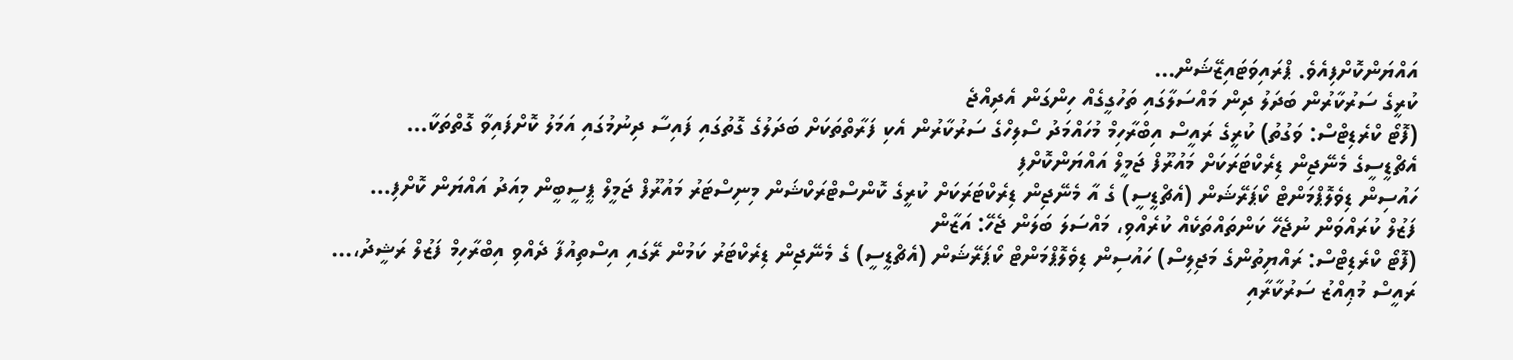އައްޔަންކޮށްފިއެވެ. ޕްރައިވަޓައިޒޭޝަން...
ކުރީގެ ސަރުކާރުން ބަދަލު ދިން މައްސަލާގައި ތަހުގީގެއް ހިންގަން އެދިއްޖެ
(ފޮޓޯ ކްރެޑިޓްސް: ވަގުތު) ކުރީގެ ރައީސް އިބްރާހިމް މުހައްމަދު ސޯލިހްގެ ސަރުކާރުން އެކި ފަރާތްތަކަށް ބަދަލުގެ ގޮތުގައި ފައިސާ ދިނުމުގައި އަމަލު ކޮށްފައިވާ ގޮތްތަކާ...
އެޗްޑީސީގެ މެނޭޖިން ޑިރެކްޓަރަކަށް މައުރޫފް ޖަމީލް އައްޔަންކޮށްފި
ހައުސިން ޑިވެލޮޕްމަންޓް ކޯޕަރޭޝަން (އެޗްޑީސީ) ގެ އާ މެނޭޖިން ޑިރެކްޓަރަކަށް ކުރީގެ ކޮންސްޓްރަކްޝަން މިނިސްޓަރު މައުރޫފް ޖަމީލް ޕީސީބީން މިއަދު އައްޔަން ކޮށްފި...
ފަޒުލް ކުރައްވަން ނުޖެހޭ ކަންތައްތަކެއް ކުރެއްވި، މައްސަލަ ބަލަން ޖެހޭ: އަޒާން
(ފޮޓޯ ކްރެޑިޓްސް: ރައްޔިތުންގެ މަޖިލިސް) ހައުސިން ޑިވެލޮޕްމަންޓް ކޯޕަރޭޝަން (އެޗްޑީސީ) ގެ މެނޭޖިން ޑިރެކްޓަރު ކަމުން ރޭގައި އިސްތިއުފާ ދެއްވި އިބްރާހިމް ފަޒުލް ރަޝީދު،...
ރައީސް މުޢިއްޒު ސަރުކާރާއި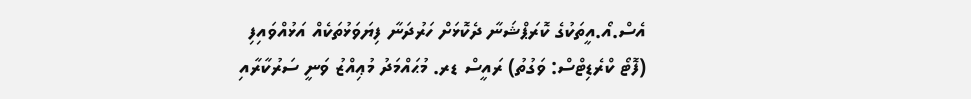އެސް.އޯ.އީތަކުގެ ކޮރަޕްޝަނާ ދެކޮޅަށް ހަރުދަނާ ފިޔަވަޅުތަކެއް އަޅުއްވައިފި
(ފޮޓޯ ކްރެޑިޓްސް: ވަގުތު) ރައީސް ޑރ. މުޙައްމަދު މުޢިއްޒު ވަނީ ސަރުކާރާއި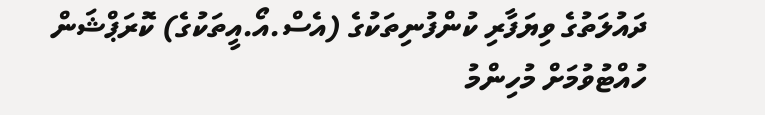ދައުލަތުގެ ވިޔަފާރި ކުންފުނިތަކުގެ (އެސް.އޯ.އީތަކުގެ) ކޮރަޕްޝަން ހުއްޓުވުމަށް މުހިންމު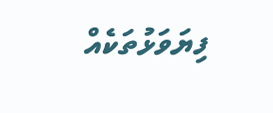ފިޔަވަޅުތަކެއް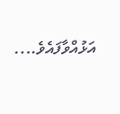އަޅުއްވާފައެވެ....